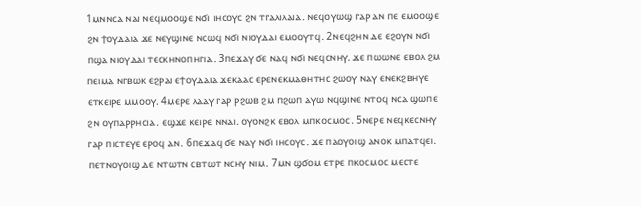1ⲙⲛⲛⲥⲁ ⲛⲁⲓ ⲛⲉϥⲙⲟⲟϣⲉ ⲛϭⲓ ⲓⲏⲥⲟⲩⲥ ϩⲛ ⲧⲅⲁⲗⲓⲗⲁⲓⲁ. ⲛⲉϥⲟⲩⲱϣ ⲅⲁⲣ ⲁⲛ ⲡⲉ ⲉⲙⲟⲟϣⲉ ϩⲛ ϯⲟⲩⲇⲁⲓⲁ ϫⲉ ⲛⲉⲩϣⲓⲛⲉ ⲛⲥⲱϥ ⲛϭⲓ ⲛⲓⲟⲩⲇⲁⲓ ⲉⲙⲟⲟⲩⲧϥ. 2ⲛⲉϥϩⲏⲛ ⲇⲉ ⲉϩⲟⲩⲛ ⲛϭⲓ ⲡϣⲁ ⲛⲓⲟⲩⲇⲁⲓ ⲧⲉⲥⲕⲏⲛⲟⲡⲏⲅⲓⲁ. 3ⲡⲉϫⲁⲩ ϭⲉ ⲛⲁϥ ⲛϭⲓ ⲛⲉϥⲥⲛⲏⲩ. ϫⲉ ⲡⲱⲱⲛⲉ ⲉⲃⲟⲗ ϩⲙ ⲡⲉⲓⲙⲁ ⲛⲅⲃⲱⲕ ⲉϩⲣⲁⲓ ⲉϯⲟⲩⲇⲁⲓⲁ ϫⲉⲕⲁⲁⲥ ⲉⲣⲉⲛⲉⲕⲙⲁⲑⲏⲧⲏⲥ ϩⲱⲟⲩ ⲛⲁⲩ ⲉⲛⲉⲕϩⲃⲏⲩⲉ ⲉⲧⲕⲉⲓⲣⲉ ⲙⲙⲟⲟⲩ. 4ⲙⲉⲣⲉ ⲗⲁⲁⲩ ⲅⲁⲣ ⲣϩⲱⲃ ϩⲙ ⲡϩⲱⲡ ⲁⲩⲱ ⲛϥϣⲓⲛⲉ ⲛⲧⲟϥ ⲛⲥⲁ ϣⲱⲡⲉ ϩⲛ ⲟⲩⲡⲁⲣⲣⲏⲥⲓⲁ. ⲉϣϫⲉ ⲕⲉⲓⲣⲉ ⲛⲛⲁⲓ. ⲟⲩⲟⲛϩⲕ ⲉⲃⲟⲗ ⲙⲡⲕⲟⲥⲙⲟⲥ. 5ⲛⲉⲣⲉ ⲛⲉϥⲕⲉⲥⲛⲏⲩ ⲅⲁⲣ ⲡⲓⲥⲧⲉⲩⲉ ⲉⲣⲟϥ ⲁⲛ. 6ⲡⲉϫⲁϥ ϭⲉ ⲛⲁⲩ ⲛϭⲓ ⲓⲏⲥⲟⲩⲥ. ϫⲉ ⲡⲁⲟⲩⲟⲓϣ ⲁⲛⲟⲕ ⲙⲡⲁⲧϥⲉⲓ. ⲡⲉⲧⲛⲟⲩⲟⲓϣ ⲇⲉ ⲛⲧⲱⲧⲛ ⲥⲃⲧⲱⲧ ⲛⲥⲏⲩ ⲛⲓⲙ. 7ⲙⲛ ϣϭⲟⲙ ⲉⲧⲣⲉ ⲡⲕⲟⲥⲙⲟⲥ ⲙⲉⲥⲧⲉ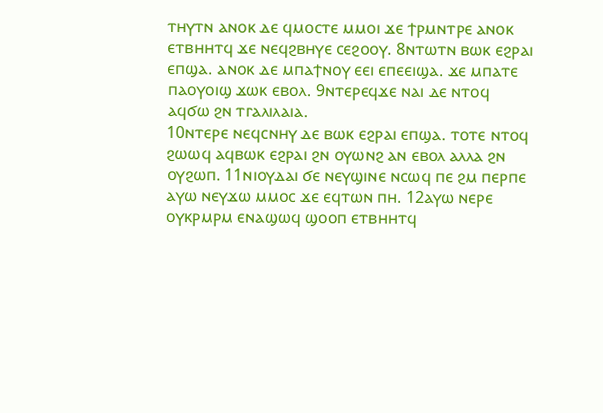ⲧⲏⲩⲧⲛ ⲁⲛⲟⲕ ⲇⲉ ϥⲙⲟⲥⲧⲉ ⲙⲙⲟⲓ ϫⲉ ϯⲣⲙⲛⲧⲣⲉ ⲁⲛⲟⲕ ⲉⲧⲃⲏⲏⲧϥ ϫⲉ ⲛⲉϥϩⲃⲏⲩⲉ ⲥⲉϩⲟⲟⲩ. 8ⲛⲧⲱⲧⲛ ⲃⲱⲕ ⲉϩⲣⲁⲓ ⲉⲡϣⲁ. ⲁⲛⲟⲕ ⲇⲉ ⲙⲡⲁϯⲛⲟⲩ ⲉⲉⲓ ⲉⲡⲉⲉⲓϣⲁ. ϫⲉ ⲙⲡⲁⲧⲉ ⲡⲁⲟⲩⲟⲓϣ ϫⲱⲕ ⲉⲃⲟⲗ. 9ⲛⲧⲉⲣⲉϥϫⲉ ⲛⲁⲓ ⲇⲉ ⲛⲧⲟϥ ⲁϥϭⲱ ϩⲛ ⲧⲅⲁⲗⲓⲗⲁⲓⲁ.
10ⲛⲧⲉⲣⲉ ⲛⲉϥⲥⲛⲏⲩ ⲇⲉ ⲃⲱⲕ ⲉϩⲣⲁⲓ ⲉⲡϣⲁ. ⲧⲟⲧⲉ ⲛⲧⲟϥ ϩⲱⲱϥ ⲁϥⲃⲱⲕ ⲉϩⲣⲁⲓ ϩⲛ ⲟⲩⲱⲛϩ ⲁⲛ ⲉⲃⲟⲗ ⲁⲗⲗⲁ ϩⲛ ⲟⲩϩⲱⲡ. 11ⲛⲓⲟⲩⲇⲁⲓ ϭⲉ ⲛⲉⲩϣⲓⲛⲉ ⲛⲥⲱϥ ⲡⲉ ϩⲙ ⲡⲉⲣⲡⲉ ⲁⲩⲱ ⲛⲉⲩϫⲱ ⲙⲙⲟⲥ ϫⲉ ⲉϥⲧⲱⲛ ⲡⲏ. 12ⲁⲩⲱ ⲛⲉⲣⲉ ⲟⲩⲕⲣⲙⲣⲙ ⲉⲛⲁϣⲱϥ ϣⲟⲟⲡ ⲉⲧⲃⲏⲏⲧϥ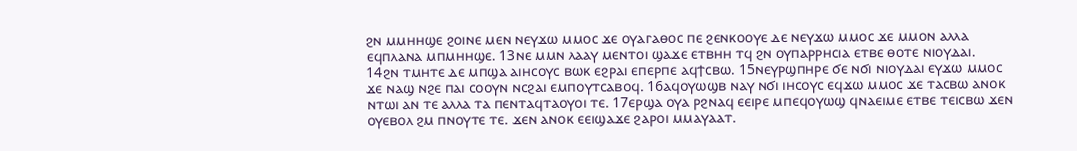ϩⲛ ⲙⲙⲏⲏϣⲉ ϩⲟⲓⲛⲉ ⲙⲉⲛ ⲛⲉⲩϫⲱ ⲙⲙⲟⲥ ϫⲉ ⲟⲩⲁⲅⲁⲑⲟⲥ ⲡⲉ ϩⲉⲛⲕⲟⲟⲩⲉ ⲇⲉ ⲛⲉⲩϫⲱ ⲙⲙⲟⲥ ϫⲉ ⲙⲙⲟⲛ ⲁⲗⲗⲁ ⲉϥⲡⲗⲁⲛⲁ ⲙⲡⲙⲏⲏϣⲉ. 13ⲛⲉ ⲙⲙⲛ ⲗⲁⲁⲩ ⲙⲉⲛⲧⲟⲓ ϣⲁϫⲉ ⲉⲧⲃⲏⲏ ⲧϥ ϩⲛ ⲟⲩⲡⲁⲣⲣⲏⲥⲓⲁ ⲉⲧⲃⲉ ⲑⲟⲧⲉ ⲛⲓⲟⲩⲇⲁⲓ.
14ϩⲛ ⲧⲙⲏⲧⲉ ⲇⲉ ⲙⲡϣⲁ ⲁⲓⲏⲥⲟⲩⲥ ⲃⲱⲕ ⲉϩⲣⲁⲓ ⲉⲡⲉⲣⲡⲉ ⲁϥϯⲥⲃⲱ. 15ⲛⲉⲩⲣϣⲡⲏⲣⲉ ϭⲉ ⲛϭⲓ ⲛⲓⲟⲩⲇⲁⲓ ⲉⲩϫⲱ ⲙⲙⲟⲥ ϫⲉ ⲛⲁϣ ⲛϩⲉ ⲡⲁⲓ ⲥⲟⲟⲩⲛ ⲛⲥϩⲁⲓ ⲉⲙⲡⲟⲩⲧⲥⲁⲃⲟϥ. 16ⲁϥⲟⲩⲱϣⲃ ⲛⲁⲩ ⲛϭⲓ ⲓⲏⲥⲟⲩⲥ ⲉϥϫⲱ ⲙⲙⲟⲥ ϫⲉ ⲧⲁⲥⲃⲱ ⲁⲛⲟⲕ ⲛⲧⲱⲓ ⲁⲛ ⲧⲉ ⲁⲗⲗⲁ ⲧⲁ ⲡⲉⲛⲧⲁϥⲧⲁⲟⲩⲟⲓ ⲧⲉ. 17ⲉⲣϣⲁ ⲟⲩⲁ ⲣϩⲛⲁϥ ⲉⲉⲓⲣⲉ ⲙⲡⲉϥⲟⲩⲱϣ ϥⲛⲁⲉⲓⲙⲉ ⲉⲧⲃⲉ ⲧⲉⲓⲥⲃⲱ ϫⲉⲛ ⲟⲩⲉⲃⲟⲗ ϩⲙ ⲡⲛⲟⲩⲧⲉ ⲧⲉ. ϫⲉⲛ ⲁⲛⲟⲕ ⲉⲉⲓϣⲁϫⲉ ϩⲁⲣⲟⲓ ⲙⲙⲁⲩⲁⲁⲧ.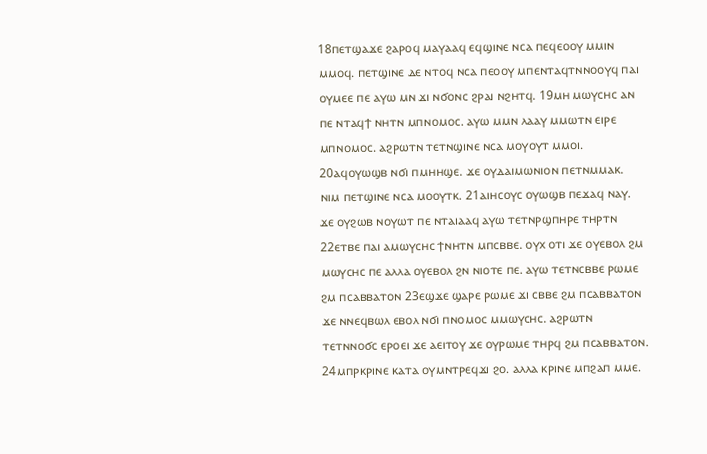18ⲡⲉⲧϣⲁϫⲉ ϩⲁⲣⲟϥ ⲙⲁⲩⲁⲁϥ ⲉϥϣⲓⲛⲉ ⲛⲥⲁ ⲡⲉϥⲉⲟⲟⲩ ⲙⲙⲓⲛ ⲙⲙⲟϥ. ⲡⲉⲧϣⲓⲛⲉ ⲇⲉ ⲛⲧⲟϥ ⲛⲥⲁ ⲡⲉⲟⲟⲩ ⲙⲡⲉⲛⲧⲁϥⲧⲛⲛⲟⲟⲩϥ ⲡⲁⲓ ⲟⲩⲙⲉⲉ ⲡⲉ ⲁⲩⲱ ⲙⲛ ϫⲓ ⲛϭⲟⲛⲥ ϩⲣⲁⲓ ⲛϩⲏⲧϥ. 19ⲙⲏ ⲙⲱⲩⲥⲏⲥ ⲁⲛ ⲡⲉ ⲛⲧⲁϥϯ ⲛⲏⲧⲛ ⲙⲡⲛⲟⲙⲟⲥ. ⲁⲩⲱ ⲙⲙⲛ ⲗⲁⲁⲩ ⲙⲙⲱⲧⲛ ⲉⲓⲣⲉ ⲙⲡⲛⲟⲙⲟⲥ. ⲁϩⲣⲱⲧⲛ ⲧⲉⲧⲛϣⲓⲛⲉ ⲛⲥⲁ ⲙⲟⲩⲟⲩⲧ ⲙⲙⲟⲓ. 20ⲁϥⲟⲩⲱϣⲃ ⲛϭⲓ ⲡⲙⲏⲏϣⲉ. ϫⲉ ⲟⲩⲇⲁⲓⲙⲱⲛⲓⲟⲛ ⲡⲉⲧⲛⲙⲙⲁⲕ. ⲛⲓⲙ ⲡⲉⲧϣⲓⲛⲉ ⲛⲥⲁ ⲙⲟⲟⲩⲧⲕ. 21ⲁⲓⲏⲥⲟⲩⲥ ⲟⲩⲱϣⲃ ⲡⲉϫⲁϥ ⲛⲁⲩ. ϫⲉ ⲟⲩϩⲱⲃ ⲛⲟⲩⲱⲧ ⲡⲉ ⲛⲧⲁⲓⲁⲁϥ ⲁⲩⲱ ⲧⲉⲧⲛⲣϣⲡⲏⲣⲉ ⲧⲏⲣⲧⲛ 22ⲉⲧⲃⲉ ⲡⲁⲓ ⲁⲙⲱⲩⲥⲏⲥ ϯⲛⲏⲧⲛ ⲙⲡⲥⲃⲃⲉ. ⲟⲩⲭ ⲟⲧⲓ ϫⲉ ⲟⲩⲉⲃⲟⲗ ϩⲙ ⲙⲱⲩⲥⲏⲥ ⲡⲉ ⲁⲗⲗⲁ ⲟⲩⲉⲃⲟⲗ ϩⲛ ⲛⲓⲟⲧⲉ ⲡⲉ. ⲁⲩⲱ ⲧⲉⲧⲛⲥⲃⲃⲉ ⲣⲱⲙⲉ ϩⲙ ⲡⲥⲁⲃⲃⲁⲧⲟⲛ 23ⲉϣϫⲉ ϣⲁⲣⲉ ⲣⲱⲙⲉ ϫⲓ ⲥⲃⲃⲉ ϩⲙ ⲡⲥⲁⲃⲃⲁⲧⲟⲛ ϫⲉ ⲛⲛⲉϥⲃⲱⲗ ⲉⲃⲟⲗ ⲛϭⲓ ⲡⲛⲟⲙⲟⲥ ⲙⲙⲱⲩⲥⲏⲥ. ⲁϩⲣⲱⲧⲛ ⲧⲉⲧⲛⲛⲟϭⲥ ⲉⲣⲟⲉⲓ ϫⲉ ⲁⲉⲓⲧⲟⲩ ϫⲉ ⲟⲩⲣⲱⲙⲉ ⲧⲏⲣϥ ϩⲙ ⲡⲥⲁⲃⲃⲁⲧⲟⲛ. 24ⲙⲡⲣⲕⲣⲓⲛⲉ ⲕⲁⲧⲁ ⲟⲩⲙⲛⲧⲣⲉϥϫⲓ ϩⲟ. ⲁⲗⲗⲁ ⲕⲣⲓⲛⲉ ⲙⲡϩⲁⲡ ⲙⲙⲉ.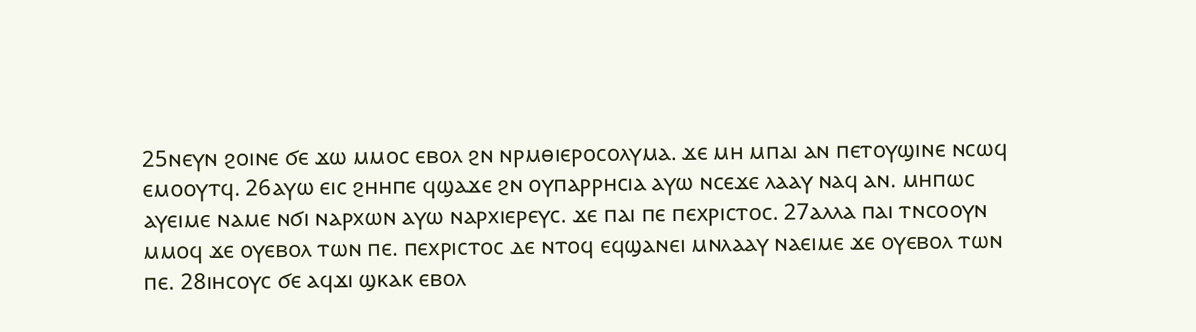25ⲛⲉⲩⲛ ϩⲟⲓⲛⲉ ϭⲉ ϫⲱ ⲙⲙⲟⲥ ⲉⲃⲟⲗ ϩⲛ ⲛⲣⲙⲑⲓⲉⲣⲟⲥⲟⲗⲩⲙⲁ. ϫⲉ ⲙⲏ ⲙⲡⲁⲓ ⲁⲛ ⲡⲉⲧⲟⲩϣⲓⲛⲉ ⲛⲥⲱϥ ⲉⲙⲟⲟⲩⲧϥ. 26ⲁⲩⲱ ⲉⲓⲥ ϩⲏⲏⲡⲉ ϥϣⲁϫⲉ ϩⲛ ⲟⲩⲡⲁⲣⲣⲏⲥⲓⲁ ⲁⲩⲱ ⲛⲥⲉϫⲉ ⲗⲁⲁⲩ ⲛⲁϥ ⲁⲛ. ⲙⲏⲡⲱⲥ ⲁⲩⲉⲓⲙⲉ ⲛⲁⲙⲉ ⲛϭⲓ ⲛⲁⲣⲭⲱⲛ ⲁⲩⲱ ⲛⲁⲣⲭⲓⲉⲣⲉⲩⲥ. ϫⲉ ⲡⲁⲓ ⲡⲉ ⲡⲉⲭⲣⲓⲥⲧⲟⲥ. 27ⲁⲗⲗⲁ ⲡⲁⲓ ⲧⲛⲥⲟⲟⲩⲛ ⲙⲙⲟϥ ϫⲉ ⲟⲩⲉⲃⲟⲗ ⲧⲱⲛ ⲡⲉ. ⲡⲉⲭⲣⲓⲥⲧⲟⲥ ⲇⲉ ⲛⲧⲟϥ ⲉϥϣⲁⲛⲉⲓ ⲙⲛⲗⲁⲁⲩ ⲛⲁⲉⲓⲙⲉ ϫⲉ ⲟⲩⲉⲃⲟⲗ ⲧⲱⲛ ⲡⲉ. 28ⲓⲏⲥⲟⲩⲥ ϭⲉ ⲁϥϫⲓ ϣⲕⲁⲕ ⲉⲃⲟⲗ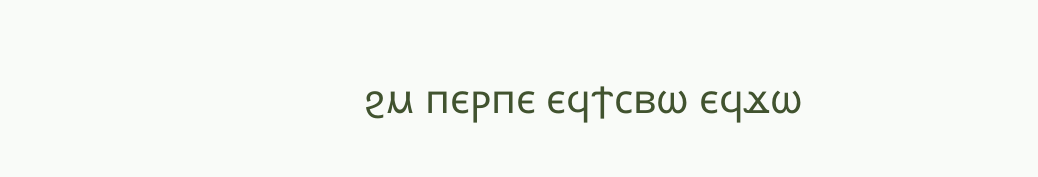ϩⲙ ⲡⲉⲣⲡⲉ ⲉϥϯⲥⲃⲱ ⲉϥϫⲱ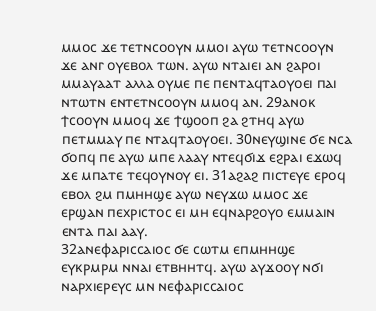ⲙⲙⲟⲥ ϫⲉ ⲧⲉⲧⲛⲥⲟⲟⲩⲛ ⲙⲙⲟⲓ ⲁⲩⲱ ⲧⲉⲧⲛⲥⲟⲟⲩⲛ ϫⲉ ⲁⲛⲅ ⲟⲩⲉⲃⲟⲗ ⲧⲱⲛ. ⲁⲩⲱ ⲛⲧⲁⲓⲉⲓ ⲁⲛ ϩⲁⲣⲟⲓ ⲙⲙⲁⲩⲁⲁⲧ ⲁⲗⲗⲁ ⲟⲩⲙⲉ ⲡⲉ ⲡⲉⲛⲧⲁϥⲧⲁⲟⲩⲟⲉⲓ ⲡⲁⲓ ⲛⲧⲱⲧⲛ ⲉⲛⲧⲉⲧⲛⲥⲟⲟⲩⲛ ⲙⲙⲟϥ ⲁⲛ. 29ⲁⲛⲟⲕ ϯⲥⲟⲟⲩⲛ ⲙⲙⲟϥ ϫⲉ ϯϣⲟⲟⲡ ϩⲁ ϩⲧⲏϥ ⲁⲩⲱ ⲡⲉⲧⲙⲙⲁⲩ ⲡⲉ ⲛⲧⲁϥⲧⲁⲟⲩⲟⲉⲓ. 30ⲛⲉⲩϣⲓⲛⲉ ϭⲉ ⲛⲥⲁ ϭⲟⲡϥ ⲡⲉ ⲁⲩⲱ ⲙⲡⲉ ⲗⲁⲁⲩ ⲛⲧⲉϥϭⲓϫ ⲉϩⲣⲁⲓ ⲉϫⲱϥ ϫⲉ ⲙⲡⲁⲧⲉ ⲧⲉϥⲟⲩⲛⲟⲩ ⲉⲓ. 31ⲁϩⲁϩ ⲡⲓⲥⲧⲉⲩⲉ ⲉⲣⲟϥ ⲉⲃⲟⲗ ϩⲙ ⲡⲙⲏⲏϣⲉ ⲁⲩⲱ ⲛⲉⲩϫⲱ ⲙⲙⲟⲥ ϫⲉ ⲉⲣϣⲁⲛ ⲡⲉⲭⲣⲓⲥⲧⲟⲥ ⲉⲓ ⲙⲏ ⲉϥⲛⲁⲣϩⲟⲩⲟ ⲉⲙⲙⲁⲓⲛ ⲉⲛⲧⲁ ⲡⲁⲓ ⲁⲁⲩ.
32ⲁⲛⲉⲫⲁⲣⲓⲥⲥⲁⲓⲟⲥ ϭⲉ ⲥⲱⲧⲙ ⲉⲡⲙⲏⲏϣⲉ ⲉⲩⲕⲣⲙⲣⲙ ⲛⲛⲁⲓ ⲉⲧⲃⲏⲏⲧϥ. ⲁⲩⲱ ⲁⲩϫⲟⲟⲩ ⲛϭⲓ ⲛⲁⲣⲭⲓⲉⲣⲉⲩⲥ ⲙⲛ ⲛⲉⲫⲁⲣⲓⲥⲥⲁⲓⲟⲥ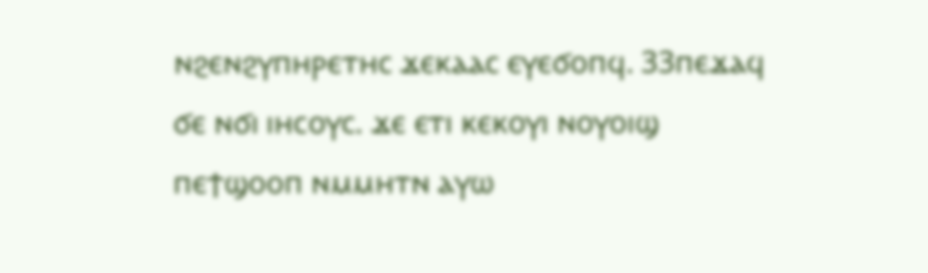ⲛϩⲉⲛϩⲩⲡⲏⲣⲉⲧⲏⲥ ϫⲉⲕⲁⲁⲥ ⲉⲩⲉϭⲟⲡϥ. 33ⲡⲉϫⲁϥ ϭⲉ ⲛϭⲓ ⲓⲏⲥⲟⲩⲥ. ϫⲉ ⲉⲧⲓ ⲕⲉⲕⲟⲩⲓ ⲛⲟⲩⲟⲓϣ ⲡⲉϯϣⲟⲟⲡ ⲛⲙⲙⲏⲧⲛ ⲁⲩⲱ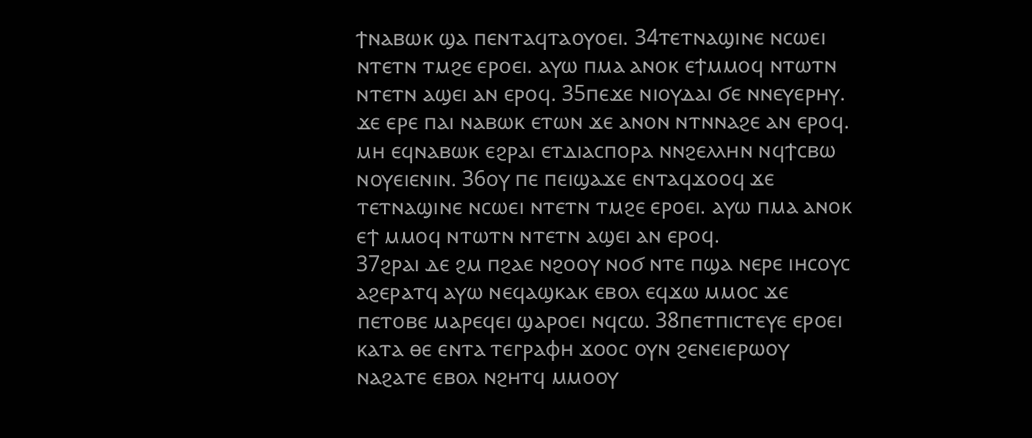ϯⲛⲁⲃⲱⲕ ϣⲁ ⲡⲉⲛⲧⲁϥⲧⲁⲟⲩⲟⲉⲓ. 34ⲧⲉⲧⲛⲁϣⲓⲛⲉ ⲛⲥⲱⲉⲓ ⲛⲧⲉⲧⲛ ⲧⲙϩⲉ ⲉⲣⲟⲉⲓ. ⲁⲩⲱ ⲡⲙⲁ ⲁⲛⲟⲕ ⲉϯⲙⲙⲟϥ ⲛⲧⲱⲧⲛ ⲛⲧⲉⲧⲛ ⲁϣⲉⲓ ⲁⲛ ⲉⲣⲟϥ. 35ⲡⲉϫⲉ ⲛⲓⲟⲩⲇⲁⲓ ϭⲉ ⲛⲛⲉⲩⲉⲣⲏⲩ. ϫⲉ ⲉⲣⲉ ⲡⲁⲓ ⲛⲁⲃⲱⲕ ⲉⲧⲱⲛ ϫⲉ ⲁⲛⲟⲛ ⲛⲧⲛⲛⲁϩⲉ ⲁⲛ ⲉⲣⲟϥ. ⲙⲏ ⲉϥⲛⲁⲃⲱⲕ ⲉϩⲣⲁⲓ ⲉⲧⲇⲓⲁⲥⲡⲟⲣⲁ ⲛⲛϩⲉⲗⲗⲏⲛ ⲛϥϯⲥⲃⲱ ⲛⲟⲩⲉⲓⲉⲛⲓⲛ. 36ⲟⲩ ⲡⲉ ⲡⲉⲓϣⲁϫⲉ ⲉⲛⲧⲁϥϫⲟⲟϥ ϫⲉ ⲧⲉⲧⲛⲁϣⲓⲛⲉ ⲛⲥⲱⲉⲓ ⲛⲧⲉⲧⲛ ⲧⲙϩⲉ ⲉⲣⲟⲉⲓ. ⲁⲩⲱ ⲡⲙⲁ ⲁⲛⲟⲕ ⲉϯ ⲙⲙⲟϥ ⲛⲧⲱⲧⲛ ⲛⲧⲉⲧⲛ ⲁϣⲉⲓ ⲁⲛ ⲉⲣⲟϥ.
37ϩⲣⲁⲓ ⲇⲉ ϩⲙ ⲡϩⲁⲉ ⲛϩⲟⲟⲩ ⲛⲟϭ ⲛⲧⲉ ⲡϣⲁ ⲛⲉⲣⲉ ⲓⲏⲥⲟⲩⲥ ⲁϩⲉⲣⲁⲧϥ ⲁⲩⲱ ⲛⲉϥⲁϣⲕⲁⲕ ⲉⲃⲟⲗ ⲉϥϫⲱ ⲙⲙⲟⲥ ϫⲉ ⲡⲉⲧⲟⲃⲉ ⲙⲁⲣⲉϥⲉⲓ ϣⲁⲣⲟⲉⲓ ⲛϥⲥⲱ. 38ⲡⲉⲧⲡⲓⲥⲧⲉⲩⲉ ⲉⲣⲟⲉⲓ ⲕⲁⲧⲁ ⲑⲉ ⲉⲛⲧⲁ ⲧⲉⲅⲣⲁⲫⲏ ϫⲟⲟⲥ ⲟⲩⲛ ϩⲉⲛⲉⲓⲉⲣⲱⲟⲩ ⲛⲁϩⲁⲧⲉ ⲉⲃⲟⲗ ⲛϩⲏⲧϥ ⲙⲙⲟⲟⲩ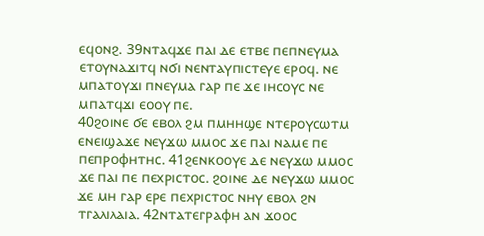ⲉϥⲟⲛϩ. 39ⲛⲧⲁϥϫⲉ ⲡⲁⲓ ⲇⲉ ⲉⲧⲃⲉ ⲡⲉⲡⲛⲉⲩⲙⲁ ⲉⲧⲟⲩⲛⲁϫⲓⲧϥ ⲛϭⲓ ⲛⲉⲛⲧⲁⲩⲡⲓⲥⲧⲉⲩⲉ ⲉⲣⲟϥ. ⲛⲉ ⲙⲡⲁⲧⲟⲩϫⲓ ⲡⲛⲉⲩⲙⲁ ⲅⲁⲣ ⲡⲉ ϫⲉ ⲓⲏⲥⲟⲩⲥ ⲛⲉ ⲙⲡⲁⲧϥϫⲓ ⲉⲟⲟⲩ ⲡⲉ.
40ϩⲟⲓⲛⲉ ϭⲉ ⲉⲃⲟⲗ ϩⲙ ⲡⲙⲏⲏϣⲉ ⲛⲧⲉⲣⲟⲩⲥⲱⲧⲙ ⲉⲛⲉⲓϣⲁϫⲉ ⲛⲉⲩϫⲱ ⲙⲙⲟⲥ ϫⲉ ⲡⲁⲓ ⲛⲁⲙⲉ ⲡⲉ ⲡⲉⲡⲣⲟⲫⲏⲧⲏⲥ. 41ϩⲉⲛⲕⲟⲟⲩⲉ ⲇⲉ ⲛⲉⲩϫⲱ ⲙⲙⲟⲥ ϫⲉ ⲡⲁⲓ ⲡⲉ ⲡⲉⲭⲣⲓⲥⲧⲟⲥ. ϩⲟⲓⲛⲉ ⲇⲉ ⲛⲉⲩϫⲱ ⲙⲙⲟⲥ ϫⲉ ⲙⲏ ⲅⲁⲣ ⲉⲣⲉ ⲡⲉⲭⲣⲓⲥⲧⲟⲥ ⲛⲏⲩ ⲉⲃⲟⲗ ϩⲛ ⲧⲅⲁⲗⲓⲗⲁⲓⲁ. 42ⲛⲧⲁⲧⲉⲅⲣⲁⲫⲏ ⲁⲛ ϫⲟⲟⲥ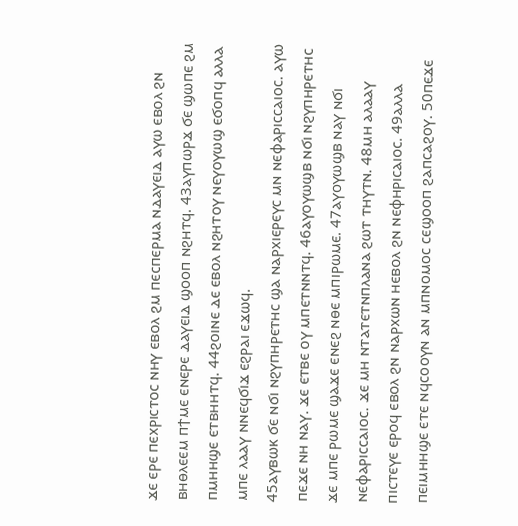ϫⲉ ⲉⲣⲉ ⲡⲉⲭⲣⲓⲥⲧⲟⲥ ⲛⲏⲩ ⲉⲃⲟⲗ ϩⲙ ⲡⲉⲥⲡⲉⲣⲙⲁ ⲛⲇⲁⲩⲉⲓⲇ ⲁⲩⲱ ⲉⲃⲟⲗ ϩⲛ ⲃⲏⲑⲗⲉⲉⲙ ⲡϯⲙⲉ ⲉⲛⲉⲣⲉ ⲇⲁⲩⲉⲓⲇ ϣⲟⲟⲡ ⲛϩⲏⲧϥ. 43ⲁⲩⲡⲱⲣϫ ϭⲉ ϣⲱⲡⲉ ϩⲙ ⲡⲙⲏⲏϣⲉ ⲉⲧⲃⲏⲏⲧϥ. 44ϩⲟⲓⲛⲉ ⲇⲉ ⲉⲃⲟⲗ ⲛϩⲏⲧⲟⲩ ⲛⲉⲩⲟⲩⲱϣ ⲉϭⲟⲡϥ ⲁⲗⲗⲁ ⲙⲡⲉ ⲗⲁⲁⲩ ⲛⲛⲉϥϭⲓϫ ⲉϩⲣⲁⲓ ⲉϫⲱϥ.
45ⲁⲩⲃⲱⲕ ϭⲉ ⲛϭⲓ ⲛϩⲩⲡⲏⲣⲉⲧⲏⲥ ϣⲁ ⲛⲁⲣⲭⲓⲉⲣⲉⲩⲥ ⲙⲛ ⲛⲉⲫⲁⲣⲓⲥⲥⲁⲓⲟⲥ. ⲁⲩⲱ ⲡⲉϫⲉ ⲛⲏ ⲛⲁⲩ. ϫⲉ ⲉⲧⲃⲉ ⲟⲩ ⲙⲡⲉⲧⲛⲛⲧϥ. 46ⲁⲩⲟⲩⲱϣⲃ ⲛϭⲓ ⲛϩⲩⲡⲏⲣⲉⲧⲏⲥ ϫⲉ ⲙⲡⲉ ⲣⲱⲙⲉ ϣⲁϫⲉ ⲉⲛⲉϩ ⲛⲑⲉ ⲙⲡⲓⲣⲱⲙⲉ. 47ⲁⲩⲟⲩⲱϣⲃ ⲛⲁⲩ ⲛϭⲓ ⲛⲉⲫⲁⲣⲓⲥⲥⲁⲓⲟⲥ. ϫⲉ ⲙⲏ ⲛⲧⲁⲧⲉⲧⲛⲡⲗⲁⲛⲁ ϩⲱⲧ ⲧⲏⲩⲧⲛ. 48ⲙⲏ ⲁⲗⲁⲁⲩ ⲡⲓⲥⲧⲉⲩⲉ ⲉⲣⲟϥ ⲉⲃⲟⲗ ϩⲛ ⲛⲁⲣⲭⲱⲛ ⲏⲉⲃⲟⲗ ϩⲛ ⲛⲉⲫⲏⲣⲓⲥⲁⲓⲟⲥ. 49ⲁⲗⲗⲁ ⲡⲉⲓⲙⲏⲏϣⲉ ⲉⲧⲉ ⲛϥⲥⲟⲟⲩⲛ ⲁⲛ ⲙⲡⲛⲟⲙⲟⲥ ⲥⲉϣⲟⲟⲡ ϩⲁⲡⲥⲁϩⲟⲩ. 50ⲡⲉϫⲉ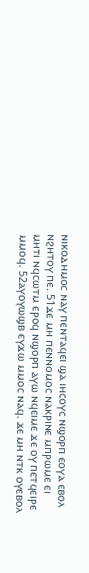ⲛⲓⲕⲟⲇⲏⲙⲟⲥ ⲛⲁⲩ ⲡⲉⲛⲧⲁϥⲉⲓ ϣⲁ ⲓⲏⲥⲟⲩⲥ ⲛϣⲟⲣⲡ ⲉⲟⲩⲁ ⲉⲃⲟⲗ ⲛϩⲏⲧⲟⲩ ⲡⲉ. 51ϫⲉ ⲙⲏ ⲡⲉⲛⲛⲟⲙⲟⲥ ⲛⲁⲕⲣⲓⲛⲉ ⲙⲡⲣⲱⲙⲉ ⲉⲓ ⲙⲏⲧⲓ ⲛϥⲥⲱⲧⲙ ⲉⲣⲟϥ ⲛϣⲟⲣⲡ ⲁⲩⲱ ⲛϥⲉⲓⲙⲉ ϫⲉ ⲟⲩ ⲡⲉⲧϥⲉⲓⲣⲉ ⲙⲙⲟϥ. 52ⲁⲩⲟⲩⲱϣⲃ ⲉⲩϫⲱ ⲙⲙⲟⲥ ⲛⲁϥ. ϫⲉ ⲙⲏ ⲛⲧⲕ ⲟⲩⲉⲃⲟⲗ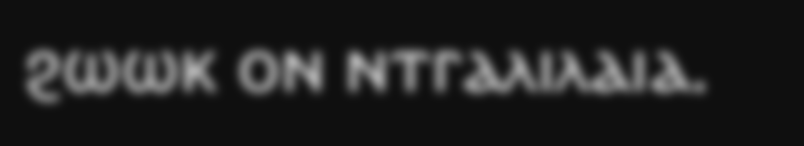ϩⲱⲱⲕ ⲟⲛ ⲛⲧⲅⲁⲗⲓⲗⲁⲓⲁ.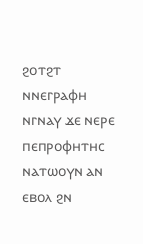ϩⲟⲧϩⲧ ⲛⲛⲉⲅⲣⲁⲫⲏ ⲛⲅⲛⲁⲩ ϫⲉ ⲛⲉⲣⲉ ⲡⲉⲡⲣⲟⲫⲏⲧⲏⲥ ⲛⲁⲧⲱⲟⲩⲛ ⲁⲛ ⲉⲃⲟⲗ ϩⲛ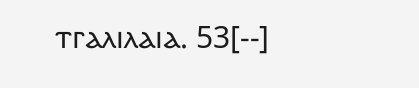ⲧⲅⲁⲗⲓⲗⲁⲓⲁ. 53[--]